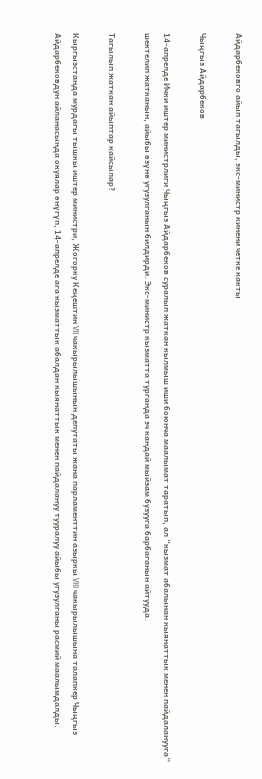Айдарбековго айып тагылды, экс-министр кинени четке какты

Чыңгыз Айдарбеков

14-апрелде Ички иштер министрлиги Чыңгыз Айдарбеков суралып жаткан кылмыш иши боюнча маалымат таратып, ал “кызмат абалынан кыянаттык менен пайдаланууга” шектелип жатканын, айыбы өзүнө угузулганын билдирди. Экс-министр кызматта турганда эч кандай мыйзам бузууга барбаганын айтууда.

Тагылып жаткан айыптар кайсылар?

Кыргызстанда мурдагы тышкы иштер министри, Жогорку Кеңештин VII чакырылышынын депутаты жана парламенттин азыркы VIII чакырылышына талапкер Чыңгыз Айдарбековдун айланасында окуялар өнүгүп, 14-апрелде ага кызматтык абалдан кыянаттык менен пайдалануу тууралуу айыбы угузулганы расмий маалымдалды.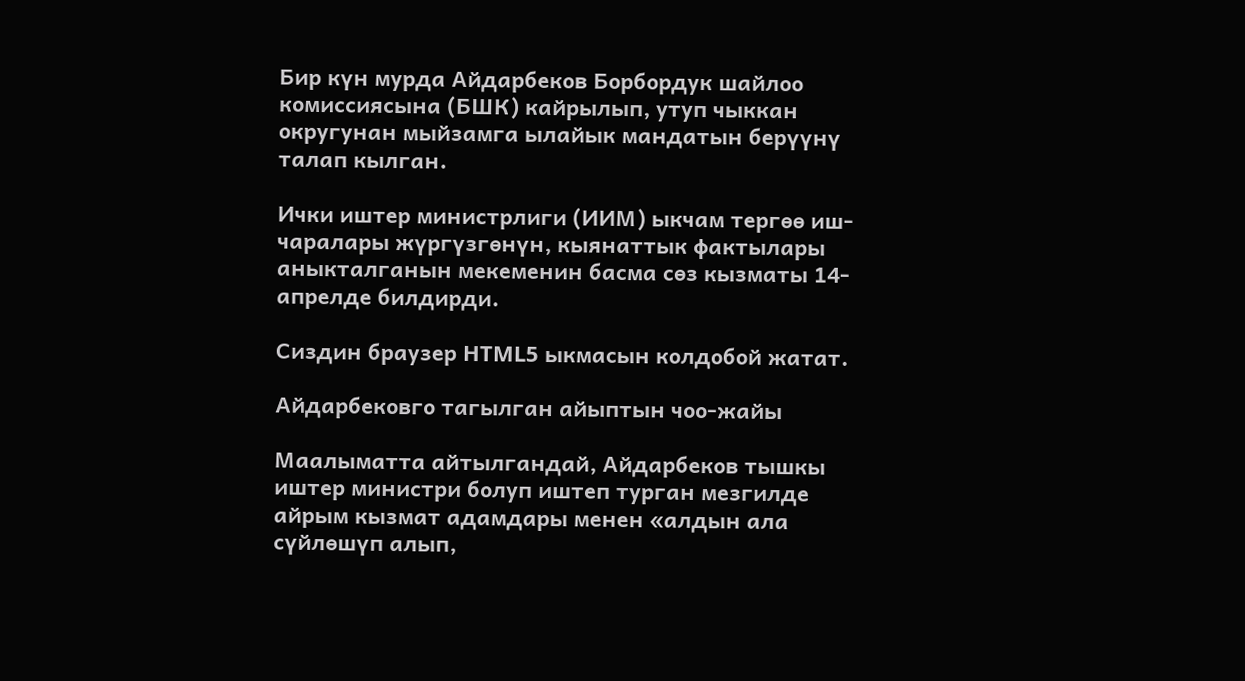Бир күн мурда Айдарбеков Борбордук шайлоо комиссиясына (БШК) кайрылып, утуп чыккан округунан мыйзамга ылайык мандатын берүүнү талап кылган.

Ички иштер министрлиги (ИИМ) ыкчам тергөө иш-чаралары жүргүзгөнүн, кыянаттык фактылары аныкталганын мекеменин басма сөз кызматы 14-апрелде билдирди.

Сиздин браузер HTML5 ыкмасын колдобой жатат.

Айдарбековго тагылган айыптын чоо-жайы

Маалыматта айтылгандай, Айдарбеков тышкы иштер министри болуп иштеп турган мезгилде айрым кызмат адамдары менен «алдын ала сүйлөшүп алып,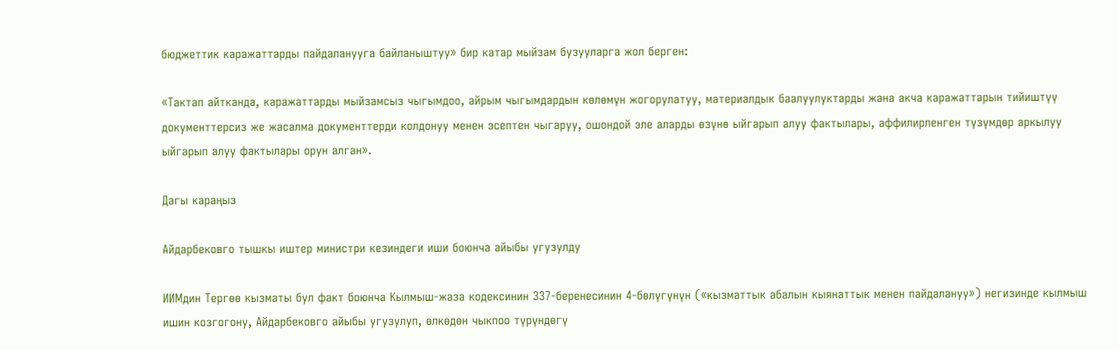бюджеттик каражаттарды пайдаланууга байланыштуу» бир катар мыйзам бузууларга жол берген:

«Тактап айтканда, каражаттарды мыйзамсыз чыгымдоо, айрым чыгымдардын көлөмүн жогорулатуу, материалдык баалуулуктарды жана акча каражаттарын тийиштүү документтерсиз же жасалма документтерди колдонуу менен эсептен чыгаруу, ошондой эле аларды өзүнө ыйгарып алуу фактылары, аффилирленген түзүмдөр аркылуу ыйгарып алуу фактылары орун алган».

Дагы караңыз

Айдарбековго тышкы иштер министри кезиндеги иши боюнча айыбы угузулду

ИИМдин Тергөө кызматы бул факт боюнча Кылмыш-жаза кодексинин 337-беренесинин 4-бөлүгүнүн («кызматтык абалын кыянаттык менен пайдалануу») негизинде кылмыш ишин козгогону, Айдарбековго айыбы угузулуп, өлкөдөн чыкпоо түрүндөгү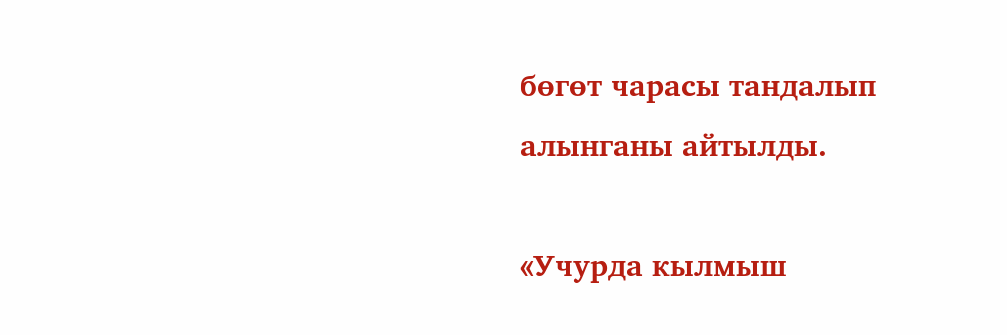бөгөт чарасы тандалып алынганы айтылды.

«Учурда кылмыш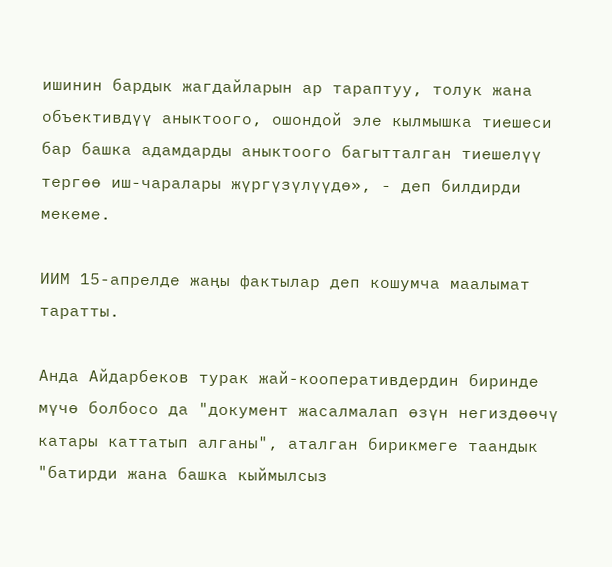ишинин бардык жагдайларын ар тараптуу, толук жана объективдүү аныктоого, ошондой эле кылмышка тиешеси бар башка адамдарды аныктоого багытталган тиешелүү тергөө иш-чаралары жүргүзүлүүдө», - деп билдирди мекеме.

ИИМ 15-апрелде жаңы фактылар деп кошумча маалымат таратты.

Анда Айдарбеков турак жай-кооперативдердин биринде мүчө болбосо да "документ жасалмалап өзүн негиздөөчү катары каттатып алганы", аталган бирикмеге таандык "батирди жана башка кыймылсыз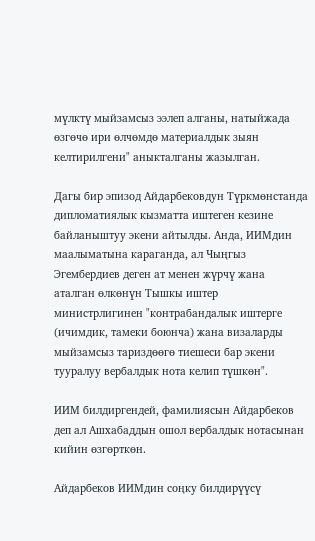мүлктү мыйзамсыз ээлеп алганы, натыйжада өзгөчө ири өлчөмдө материалдык зыян келтирилгени" аныкталганы жазылган.

Дагы бир эпизод Айдарбековдун Түркмөнстанда дипломатиялык кызматта иштеген кезине байланыштуу экени айтылды. Анда, ИИМдин маалыматына караганда, ал Чыңгыз Эгембердиев деген ат менен жүрчү жана аталган өлкөнүн Тышкы иштер министрлигинен "контрабандалык иштерге (ичимдик, тамеки боюнча) жана визаларды мыйзамсыз тариздөөгө тиешеси бар экени тууралуу вербалдык нота келип түшкөн".

ИИМ билдиргендей, фамилиясын Айдарбеков деп ал Ашхабаддын ошол вербалдык нотасынан кийин өзгөрткөн.

Айдарбеков ИИМдин соңку билдирүүсү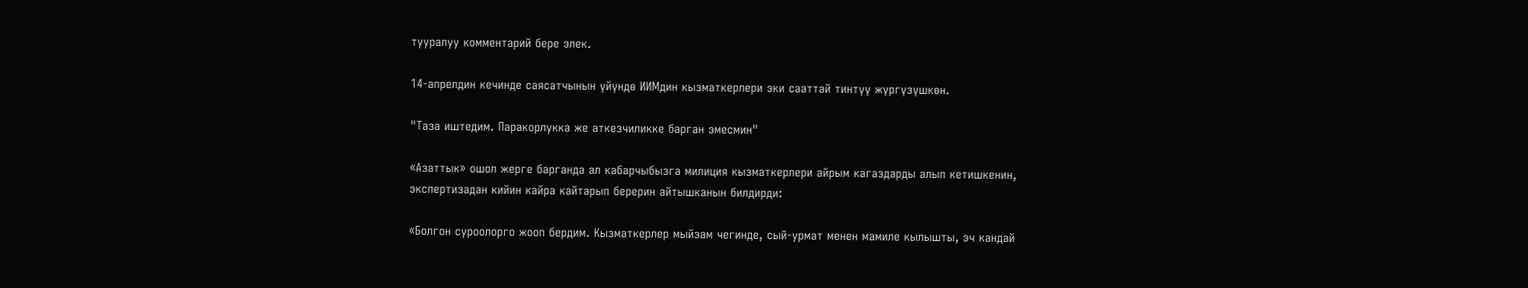тууралуу комментарий бере элек.

14-апрелдин кечинде саясатчынын үйүндө ИИМдин кызматкерлери эки сааттай тинтүү жүргүзүшкөн.

"Таза иштедим. Паракорлукка же аткезчиликке барган эмесмин"

«Азаттык» ошол жерге барганда ал кабарчыбызга милиция кызматкерлери айрым кагаздарды алып кетишкенин, экспертизадан кийин кайра кайтарып берерин айтышканын билдирди:

«Болгон суроолорго жооп бердим. Кызматкерлер мыйзам чегинде, сый-урмат менен мамиле кылышты, эч кандай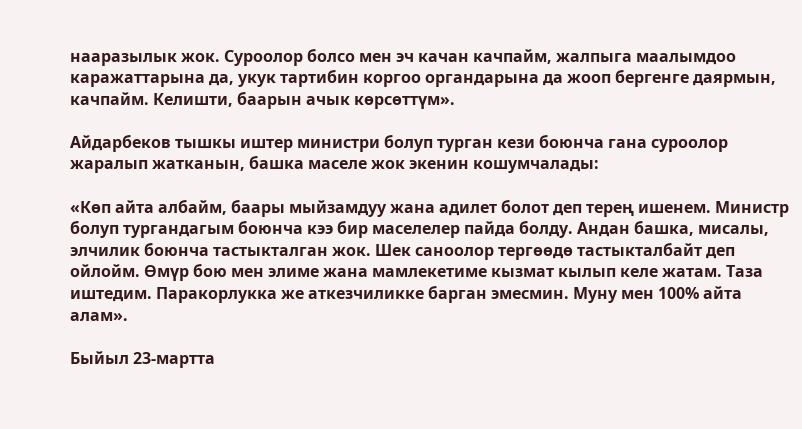нааразылык жок. Суроолор болсо мен эч качан качпайм, жалпыга маалымдоо каражаттарына да, укук тартибин коргоо органдарына да жооп бергенге даярмын, качпайм. Келишти, баарын ачык көрсөттүм».

Айдарбеков тышкы иштер министри болуп турган кези боюнча гана суроолор жаралып жатканын, башка маселе жок экенин кошумчалады:

«Көп айта албайм, баары мыйзамдуу жана адилет болот деп терең ишенем. Министр болуп тургандагым боюнча кээ бир маселелер пайда болду. Андан башка, мисалы, элчилик боюнча тастыкталган жок. Шек саноолор тергөөдө тастыкталбайт деп ойлойм. Өмүр бою мен элиме жана мамлекетиме кызмат кылып келе жатам. Таза иштедим. Паракорлукка же аткезчиликке барган эмесмин. Муну мен 100% айта алам».

Быйыл 23-мартта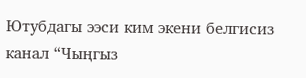Ютубдагы ээси ким экени белгисиз канал “Чыңгыз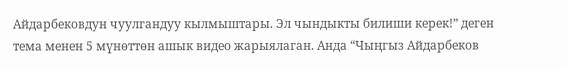Айдарбековдун чуулгандуу кылмыштары. Эл чындыкты билиши керек!” деген тема менен 5 мүнөттөн ашык видео жарыялаган. Анда “Чыңгыз Айдарбеков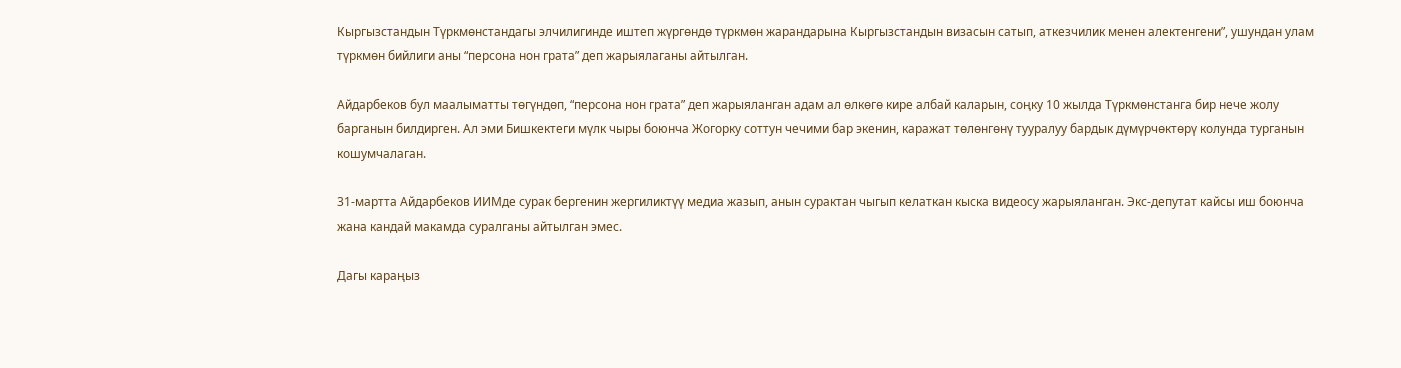Кыргызстандын Түркмөнстандагы элчилигинде иштеп жүргөндө түркмөн жарандарына Кыргызстандын визасын сатып, аткезчилик менен алектенгени”, ушундан улам түркмөн бийлиги аны “персона нон грата” деп жарыялаганы айтылган.

Айдарбеков бул маалыматты төгүндөп, “персона нон грата” деп жарыяланган адам ал өлкөгө кире албай каларын, соңку 10 жылда Түркмөнстанга бир нече жолу барганын билдирген. Ал эми Бишкектеги мүлк чыры боюнча Жогорку соттун чечими бар экенин, каражат төлөнгөнү тууралуу бардык дүмүрчөктөрү колунда турганын кошумчалаган.

31-мартта Айдарбеков ИИМде сурак бергенин жергиликтүү медиа жазып, анын сурактан чыгып келаткан кыска видеосу жарыяланган. Экс-депутат кайсы иш боюнча жана кандай макамда суралганы айтылган эмес.

Дагы караңыз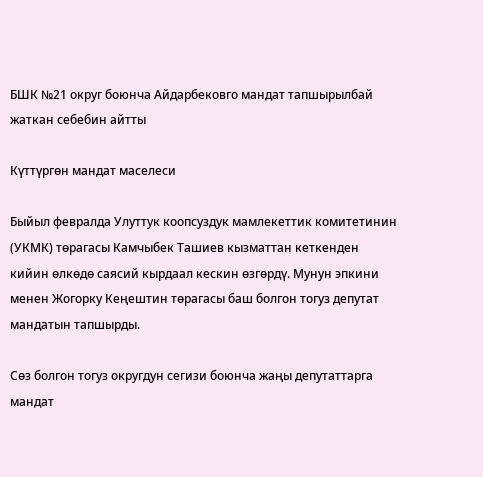БШК №21 округ боюнча Айдарбековго мандат тапшырылбай жаткан себебин айтты

Күттүргөн мандат маселеси

Быйыл февралда Улуттук коопсуздук мамлекеттик комитетинин (УКМК) төрагасы Камчыбек Ташиев кызматтан кеткенден кийин өлкөдө саясий кырдаал кескин өзгөрдү. Мунун эпкини менен Жогорку Кеңештин төрагасы баш болгон тогуз депутат мандатын тапшырды.

Сөз болгон тогуз округдун сегизи боюнча жаңы депутаттарга мандат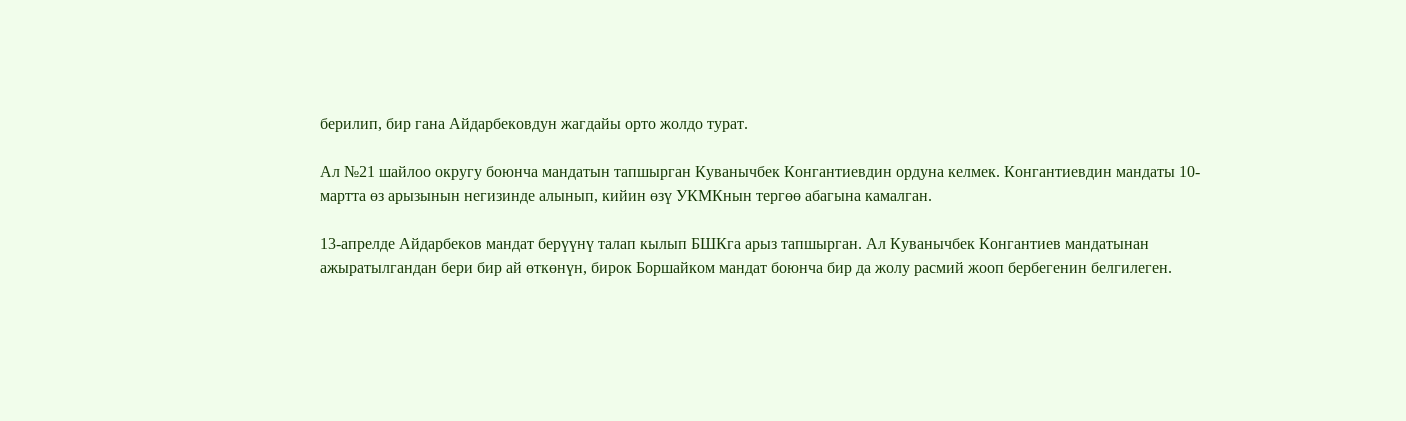берилип, бир гана Айдарбековдун жагдайы орто жолдо турат.

Ал №21 шайлоо округу боюнча мандатын тапшырган Куванычбек Конгантиевдин ордуна келмек. Конгантиевдин мандаты 10-мартта өз арызынын негизинде алынып, кийин өзү УКМКнын тергөө абагына камалган.

13-апрелде Айдарбеков мандат берүүнү талап кылып БШКга арыз тапшырган. Ал Куванычбек Конгантиев мандатынан ажыратылгандан бери бир ай өткөнүн, бирок Боршайком мандат боюнча бир да жолу расмий жооп бербегенин белгилеген.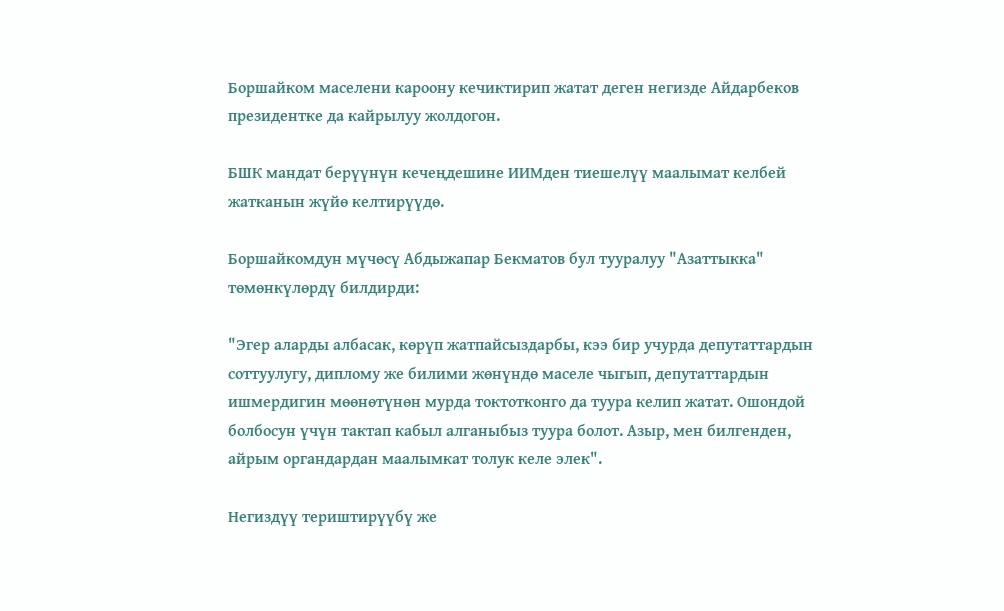Боршайком маселени кароону кечиктирип жатат деген негизде Айдарбеков президентке да кайрылуу жолдогон.

БШК мандат берүүнүн кечеңдешине ИИМден тиешелүү маалымат келбей жатканын жүйө келтирүүдө.

Боршайкомдун мүчөсү Абдыжапар Бекматов бул тууралуу "Азаттыкка" төмөнкүлөрдү билдирди:

"Эгер аларды албасак, көрүп жатпайсыздарбы, кээ бир учурда депутаттардын соттуулугу, диплому же билими жөнүндө маселе чыгып, депутаттардын ишмердигин мөөнөтүнөн мурда токтотконго да туура келип жатат. Ошондой болбосун үчүн тактап кабыл алганыбыз туура болот. Азыр, мен билгенден, айрым органдардан маалымкат толук келе элек".

Негиздүү териштирүүбү же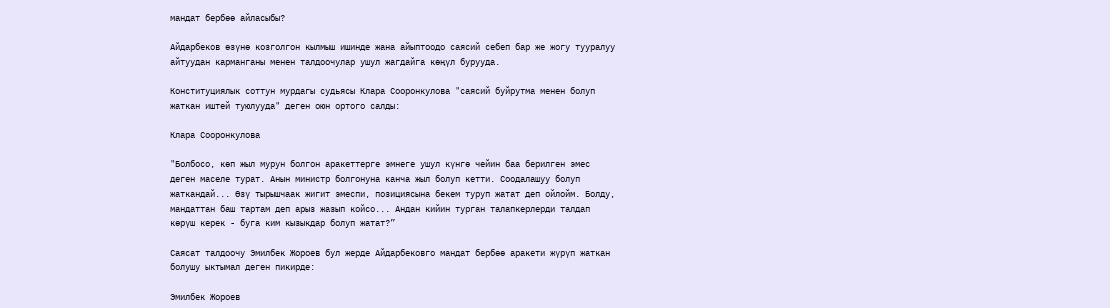мандат бербөө айласыбы?

Айдарбеков өзүнө козголгон кылмыш ишинде жана айыптоодо саясий себеп бар же жогу тууралуу айтуудан карманганы менен талдоочулар ушул жагдайга көңүл бурууда.

Конституциялык соттун мурдагы судьясы Клара Сооронкулова "саясий буйрутма менен болуп жаткан иштей туюлууда" деген оюн ортого салды:

Клара Сооронкулова

"Болбосо, көп жыл мурун болгон аракеттерге эмнеге ушул күнгө чейин баа берилген эмес деген маселе турат. Анын министр болгонуна канча жыл болуп кетти. Соодалашуу болуп жаткандай... Өзү тырышчаак жигит эмеспи, позициясына бекем туруп жатат деп ойлойм. Болду, мандаттан баш тартам деп арыз жазып койсо... Андан кийин турган талапкерлерди талдап көрүш керек - буга ким кызыкдар болуп жатат?”

Саясат талдоочу Эмилбек Жороев бул жерде Айдарбековго мандат бербөө аракети жүрүп жаткан болушу ыктымал деген пикирде:

Эмилбек Жороев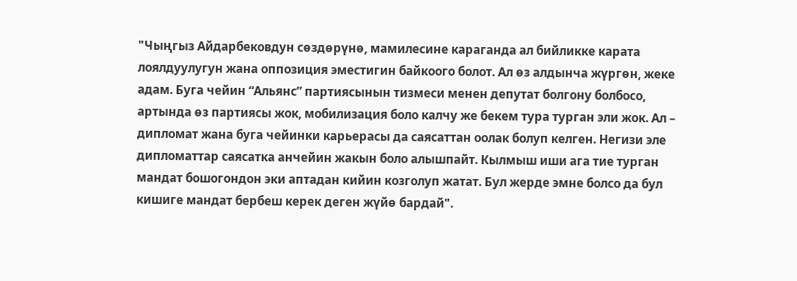"Чыңгыз Айдарбековдун сөздөрүнө, мамилесине караганда ал бийликке карата лоялдуулугун жана оппозиция эместигин байкоого болот. Ал өз алдынча жүргөн, жеке адам. Буга чейин “Альянс” партиясынын тизмеси менен депутат болгону болбосо, артында өз партиясы жок, мобилизация боло калчу же бекем тура турган эли жок. Ал – дипломат жана буга чейинки карьерасы да саясаттан оолак болуп келген. Негизи эле дипломаттар саясатка анчейин жакын боло алышпайт. Кылмыш иши ага тие турган мандат бошогондон эки аптадан кийин козголуп жатат. Бул жерде эмне болсо да бул кишиге мандат бербеш керек деген жүйө бардай".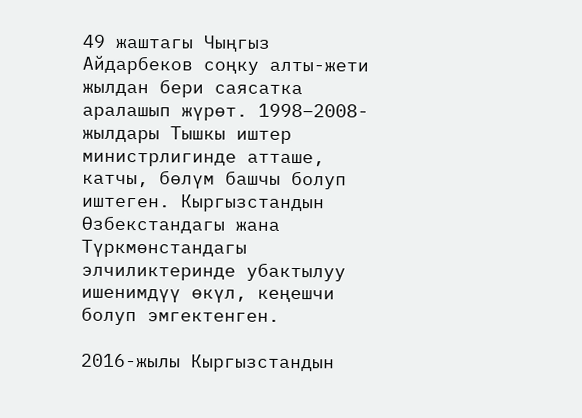49 жаштагы Чыңгыз Айдарбеков соңку алты-жети жылдан бери саясатка аралашып жүрөт. 1998–2008-жылдары Тышкы иштер министрлигинде атташе, катчы, бөлүм башчы болуп иштеген. Кыргызстандын Өзбекстандагы жана Түркмөнстандагы элчиликтеринде убактылуу ишенимдүү өкүл, кеңешчи болуп эмгектенген.

2016-жылы Кыргызстандын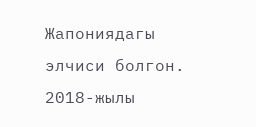Жапониядагы элчиси болгон. 2018-жылы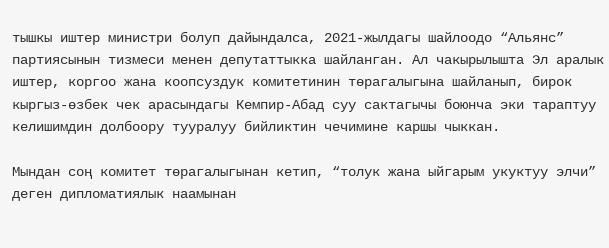тышкы иштер министри болуп дайындалса, 2021-жылдагы шайлоодо “Альянс” партиясынын тизмеси менен депутаттыкка шайланган. Ал чакырылышта Эл аралык иштер, коргоо жана коопсуздук комитетинин төрагалыгына шайланып, бирок кыргыз-өзбек чек арасындагы Кемпир-Абад суу сактагычы боюнча эки тараптуу келишимдин долбоору тууралуу бийликтин чечимине каршы чыккан.

Мындан соң комитет төрагалыгынан кетип, “толук жана ыйгарым укуктуу элчи” деген дипломатиялык наамынан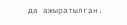да ажыратылган.